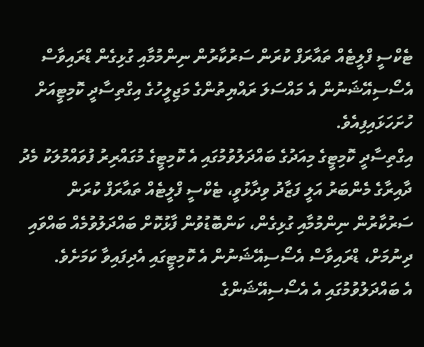ޓެކްސީ ފްލީޓެއް ތައާރަފް ކުރަން ސަރުކާރުން ނިންމުމާއި ގުޅިގެން ޑްރައިވާސް އެސޯސިއޭޝަނުން އެ މައްސަލަ ރައްޔިތުންގެ މަޖިލީހުގެ އިގްތިސާދީ ކޮމިޓީއަށް ހުށަހަޅައިފިއެވެ.
އިގްތިސާދީ ކޮމިޓީގެ މިއަދުގެ ބައްދަލުވުމުގައި އެ ކޮމިޓީގެ މުގައްރިރު ފުވައްމުލަކު މެދު ދާއިރާގެ މެންބަރު އަލީ ފަޒާދު ވިދާޅުވީ، ޓެކްސީ ފްލީޓެއް ތައާރަފް ކުރަން ސަރުކާރުން ނިންމުމާއި ގުޅިގެން، ކަންބޮޑުވުން ފާޅުކޮށް ބައްދަލުވުމެއް ބައްވައި ދިނުމަށް، ޑްރައިވާސް އެސޯސިއޭޝަނުން އެ ކޮމިޓީގައި އެދިފައިވާ ކަމަށެވެ.
އެ ބައްދަލުވުމުގައި އެ އެސޯސިއޭޝަންގެ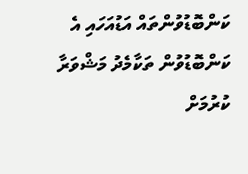ކަންބޮޑުވުންތައް އަޑުއަހައި އެ ކަންބޮޑުވުން ތަކާމެދު މަޝްވަރާ ކުރުމަށް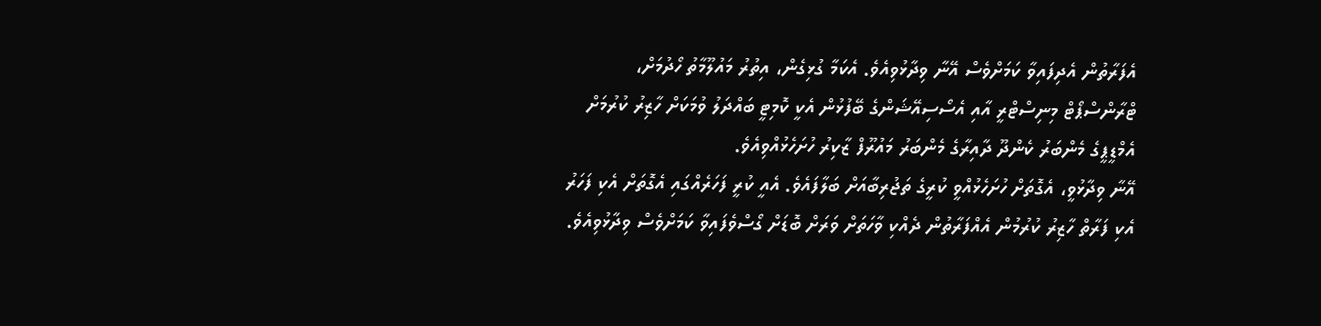އެފަރާތުން އެދިފައިވާ ކަމަށްވެސް އޭނާ ވިދާޅުވިއެވެ. އެކަމާ ގުޅިގެން، އިތުރު މައުލޫމާތު ހޯދުމަށް، ޓްރާންސްޕޯޓް މިނިސްޓްރީ އާއި އެސޯސިއޭޝަންގެ ބޭފުޅުން އެކީ ކޮމިޓީ ބައްދަލު ވުމަކަށް ހާޒިރު ކުރުމަށް އެމްޑީޕީގެ މެންބަރު ކެންދޫ ދާއިރާގެ މެންބަރު މައުރޫފް ޒާކިރު ހުށަހެޅުއްވިއެވެ.
އޭނާ ވިދާޅުވީ، އެގޮތަށް ހުށަހެޅުއްވީ ކުރީގެ ތަޖުރިބާއަށް ބަލާފައެވެ. އެއީ ކުރީ ފަހަރެއްގައި އެގޮތަށް އެކި ފަހަރު އެކި ފަރާތް ހާޒިރު ކުރުމުން އެއްފަރާތުން ދެއްކި ވާހަތަށް ވަރަށް ބޮޑަށް ގޯސްވެފައިވާ ކަމަށްވެސް ވިދާޅުވިއެވެ.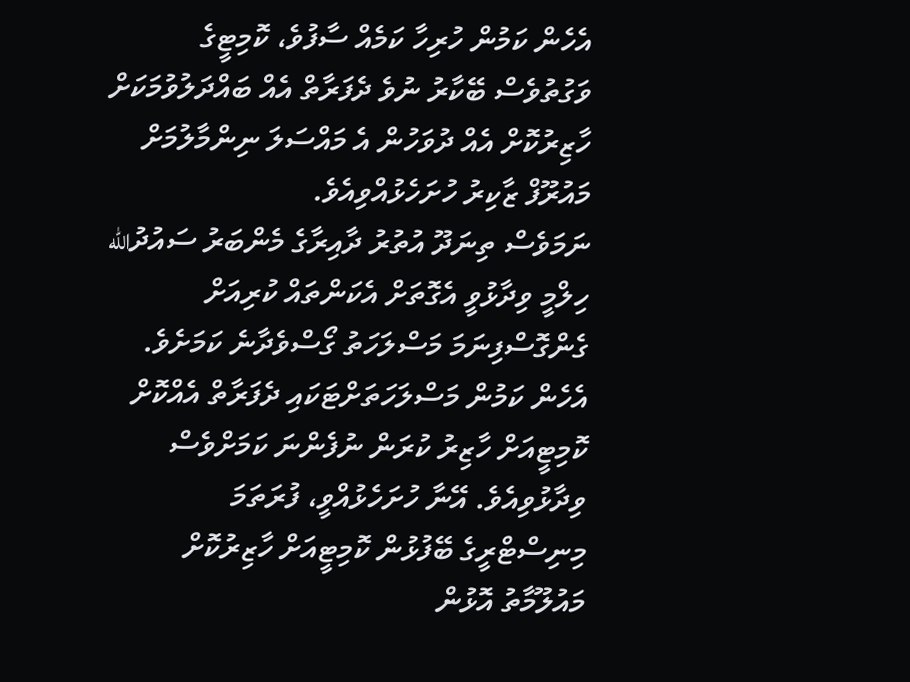އެހެން ކަމުން ހުރިހާ ކަމެއް ސާފުވެ، ކޮމިޓީގެ ވަގުތުވެސް ބޭކާރު ނުވެ ދެފަރާތް އެއް ބައްދަލުވުމަކަށް ހާޒިރުކޮށް އެއް ދުވަހުން އެ މައްސަލަ ނިންމާލުމަށް މައުރޫފް ޒާކިރު ހުށަހެޅުއްވިއެވެ.
ނަމަވެސް ތިނަދޫ އުތުރު ދާއިރާގެ މެންބަރު ސައުދުالله ހިލްމީ ވިދާޅުވީ އެގޮތަށް އެކަންތައް ކުރިއަށް ގެންގޮސްފިނަމަ މަސްލަހަތު ގޯސްވެދާނެ ކަމަށެވެ. އެހެން ކަމުން މަސްލަހަތަށްޓަކައި ދެފަރާތް އެއްކޮށް ކޮމިޓީއަށް ހާޒިރު ކުރަން ނުފެންނަ ކަމަށްވެސް ވިދާޅުވިއެވެ. އޭނާ ހުށަހެޅުއްވީ، ފުރަތަމަ މިނިސްޓްރީގެ ބޭފުޅުން ކޮމިޓީއަށް ހާޒިރުކޮށް މައުލޫމާތު އޮޅުން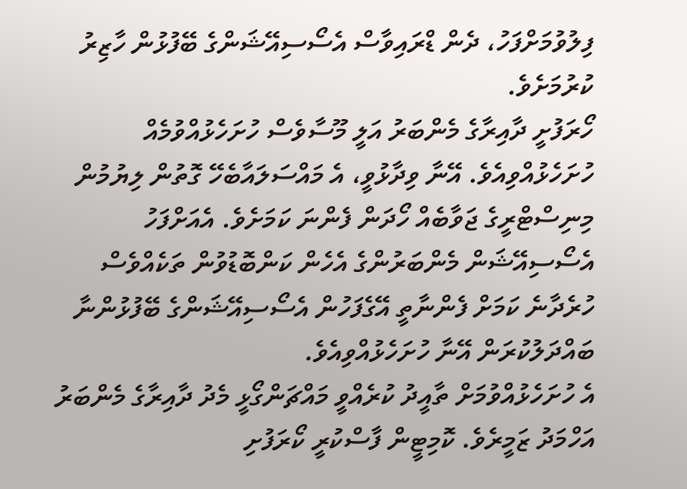ފިލުވުމަށްފަހު، ދެން ޑްރައިވާސް އެސޯސިއޭޝަންގެ ބޭފުޅުން ހާޒިރު ކުރުމަށެވެ.
ހޯރަފުށީ ދާއިރާގެ މެންބަރު އަލީ މޫސާވެސް ހުށަހެޅުއްވުމެއް ހުށަހެޅުއްވިއެވެ. އޭނާ ވިދާޅުވީ، އެ މައްސަލައާބެހޭ ގޮތުން ލިޔުމުން މިނިސްޓްރީގެ ޖަވާބެއް ހޯދަން ފެންނަ ކަމަށެވެ. އެއަށްފަހު އެސޯސިއޭޝަން މެންބަރުންގެ އެހެން ކަންބޮޑުވުން ތަކެއްވެސް ހުރެދާނެ ކަމަށް ފެންނާތީ އޭގެފަހުން އެސޯސިއޭޝަންގެ ބޭފުޅުންނާ ބައްދަލުކުރަން އޭނާ ހުށަހެޅުއްވިއެވެ.
އެ ހުށަހެޅުއްވުމަށް ތާއީދު ކުރެއްވީ މައްޗަންގޯޅީ މެދު ދާއިރާގެ މެންބަރު އަހްމަދު ޒަމީރެވެ. ކޮމިޓީން ފާސްކުރީ ކޯރަފުށި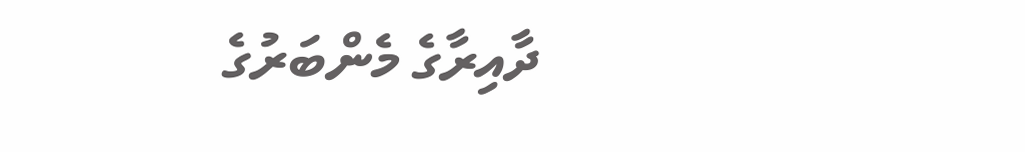ދާއިރާގެ މެންބަރުގެ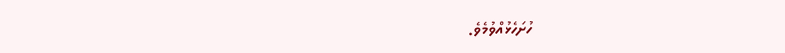ހުށަހެޅުއްވުމެވެ.